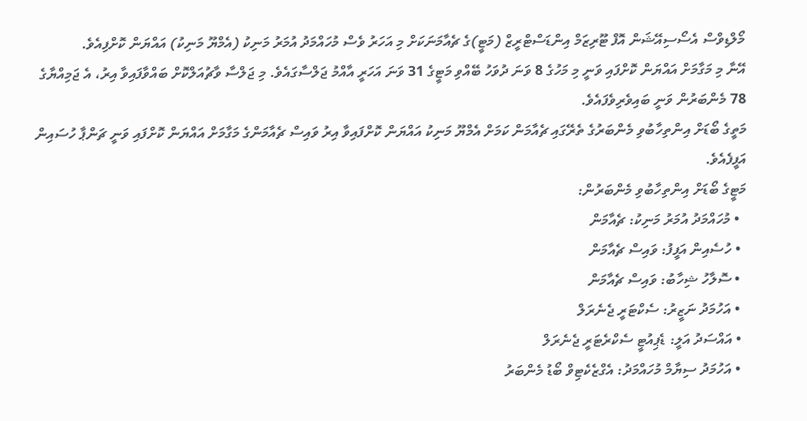މޯލްޑިވްސް އެސޯސިއޭޝަން އޮފް ޓޫރިޒަމް އިންޑަސްޓްރީޒް (މަޓީ)ގެ ޗެއާމަނަކަށް މި އަހަރު ވެސް މުހައްމަދު އުމަރު މަނިކު (އެމްޔޫ މަނިކު) އައްޔަން ކޮށްފިއެވެ.
އޭނާ މި މަގާމަށް އައްޔަން ކޮށްފައި ވަނީ މި މަހުގެ 8 ވަނަ ދުވަހު ބޭއްވި މަޓީގެ 31 ވަނަ އަހަރީ އާއްމު ޖަލްސާގައެވެ. މި ޖަލްސާ ވާޗުއަލްކޮށް ބައްވާފައިވާ އިރު، އެ ޖަމިއްޔާގެ 78 މެންބަރުން ވަނީ ބައިވެރިވެފައެވެ.
މަތީގެ ބޯޑަށް އިންތިހާބުވި މެންބަރުގެ ތެރޭގައި ޗެއާމަން ކަމަށް އެމްޔޫ މަނިކު އައްޔަން ކޮށްފައިވާ އިރު ވައިސް ޗެއާމަންގެ މަގާމަށް އައްޔަން ކޮށްފައި ވަނީ ޗަންޕާ ހުސައިން އަފީފެއެވެ.
މަޓީގެ ބޯޑަށް އިންތިހާބުވި މެންބަރުން:
  • މުހައްމަދު އުމަރު މަނިކު: ޗެއާމަން
  • ހުސެއިން އަފީފު: ވައިސް ޗެއާމަން
  • ސޮލާހު ޝިހާބު: ވައިސް ޗެއާމަން
  • އަހުމަދު ނަޒީރު: ސެކްޓަރީ ޖެނެރަލް
  • އައްސަދު އަލީ: ޑެޕިއުޓީ ސެކްރެޓަރީ ޖެނެރަލް
  • އަހުމަދު ސިޔާމް މުހައްމަދު: އެގްޒެކެޓިވް ބޯޑު މެންބަރު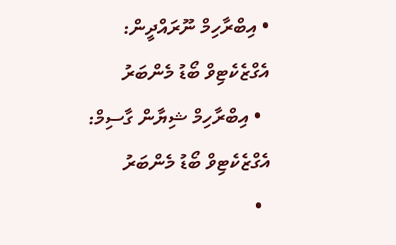• އިބްރާހިމް ނޫރައްދީން: އެގްޒެކެޓިވް ބޯޑު މެންބަރު
  • އިބްރާހިމް ޝިޔާން ގާސިމް: އެގްޒެކެޓިވް ބޯޑު މެންބަރު
  •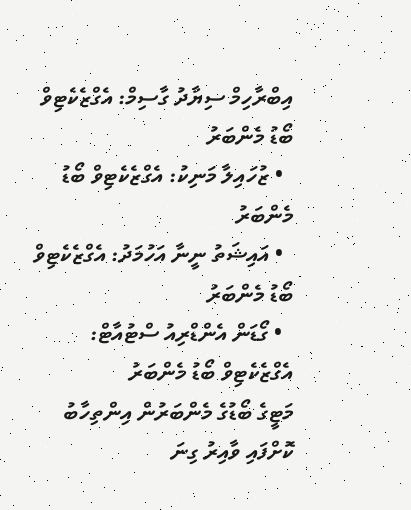އިބްރާހިމް ސިޔާދު ގާސިމް: އެގްޒެކެޓިވް ބޯޑު މެންބަރު
  • ޒުހައިލާ މަނިކު: އެގްޒެކެޓިވް ބޯޑު މެންބަރު
  • އައިޝަތު ނީނާ އަހުމަދު: އެގްޒެކެޓިވް ބޯޑު މެންބަރު
  • ގޯޑަން އެންޑްރިއު ސްޓުއާޓް: އެގްޒެކެޓިވް ބޯޑު މެންބަރު
މަޓީގެ ބޯޑުގެ މެންބަރުން އިންތިހާބު ކޮށްފައި ވާއިރު ގިނަ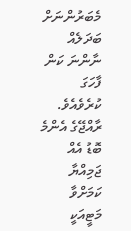މެބަރުންނަށް ބަދަލެއް ނާންނަ ކަން ފާހަގަ ކުރެވެއެވެ.
ރާއްޖޭގެ އެންމެ ބޮޑު އެއް ޖަމިއްޔާ ކަމަށްވާ މަޓީއަކީ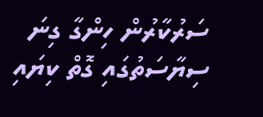ސަރުކާރުން ހިންގާ ގިނަ ސިޔާސަތުގައި ގޮތް ކިޔައި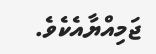ޖަމިއްޔާއެކެވެ.